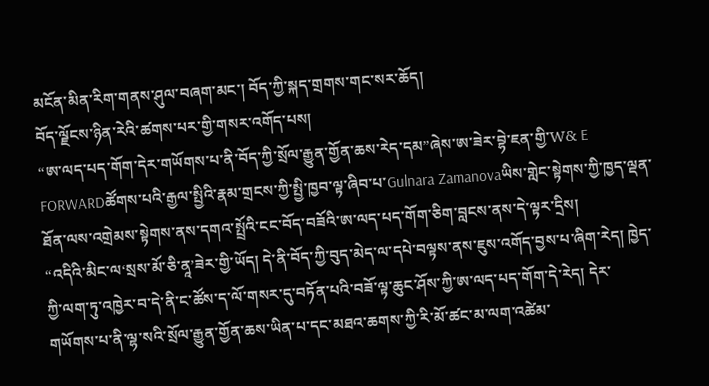མངོན་མིན་རིག་གནས་ཤུལ་བཞག་མང་། བོད་ཀྱི་སྐད་གྲགས་གང་སར་ཆོད།
བོད་ལྗོངས་ཉིན་རེའི་ཚགས་པར་གྱི་གསར་འགོད་པས།
“ཨ་ལད་པད་གོག་དེར་གཡོགས་པ་ནི་བོད་ཀྱི་སྲོལ་རྒྱུན་གྱོན་ཆས་རེད་དམ”ཞེས་ཨ་ཟེར་བྷེ་ཇན་གྱི་W& E FORWARDཚོགས་པའི་རྒྱལ་སྤྱིའི་རྣམ་གྲངས་ཀྱི་སྤྱི་ཁྱབ་ལྟ་ཞིབ་པ་Gulnara Zamanovaཡིས་གླེང་སྟེགས་ཀྱི་ཁྱད་ལྡན་ཐོན་ལས་འགྲེམས་སྟེགས་ནས་དགའ་སྤྲོའི་ངང་བོད་བཟོའི་ཨ་ལད་པད་གོག་ཅིག་བླངས་ནས་དེ་ལྟར་དྲིས།
“འདིའི་མིང་ལ‘སྲས་མོ་ཅི་ནཱ’ཟེར་གྱི་ཡོད། དེ་ནི་བོད་ཀྱི་བུད་མེད་ལ་དཔེ་བལྟས་ནས་ཇུས་འགོད་བྱས་པ་ཞིག་རེད། ཁྱེད་ཀྱི་ལག་ཏུ་འཁྱེར་བ་དེ་ནི་ང་ཚོས་ད་ལོ་གསར་དུ་བཏོན་པའི་བཟོ་ལྟ་ཆུང་ཤོས་ཀྱི་ཨ་ལད་པད་གོག་དེ་རེད། དེར་གཡོགས་པ་ནི་ལྷ་སའི་སྲོལ་རྒྱུན་གྱོན་ཆས་ཡིན་པ་དང་མཐའ་ཆགས་ཀྱི་རི་མོ་ཚང་མ་ལག་འཚེམ་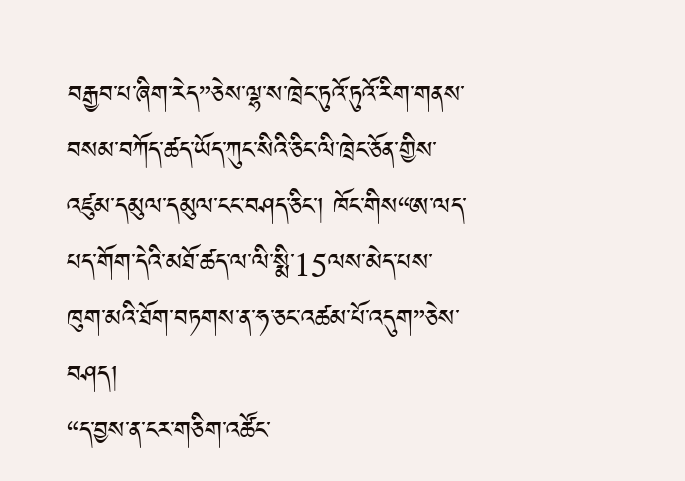བརྒྱབ་པ་ཞིག་རེད”ཅེས་ལྷ་ས་ཁྲེང་ཏུའོ་ཏུའོ་རིག་གནས་བསམ་བཀོད་ཚད་ཡོད་ཀུང་སིའི་ཅིང་ལི་ཁྲེང་ཅོན་གྱིས་འཛུམ་དམུལ་དམུལ་ངང་བཤད་ཅིང་། ཁོང་གིས“ཨ་ལད་པད་གོག་དེའི་མཐོ་ཚད་ལ་ལི་སྨི་15ལས་མེད་པས་ཁུག་མའི་ཐོག་བཏགས་ན་ཧ་ཅང་འཚམ་པོ་འདུག”ཅེས་བཤད།
“ད་བྱས་ན་ངར་གཅིག་འཚོང་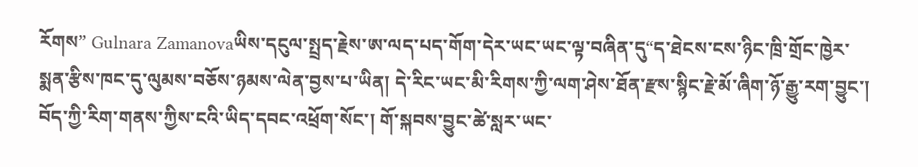རོགས” Gulnara Zamanovaཡིས་དངུལ་སྤྲད་རྗེས་ཨ་ལད་པད་གོག་དེར་ཡང་ཡང་ལྟ་བཞིན་དུ“ད་ཐེངས་ངས་ཉིང་ཁྲི་གྲོང་ཁྱེར་སྨན་རྩིས་ཁང་དུ་ལུམས་བཅོས་ཉམས་ལེན་བྱས་པ་ཡིན། དེ་རིང་ཡང་མི་རིགས་ཀྱི་ལག་ཤེས་ཐོན་རྫས་སྙིང་རྗེ་མོ་ཞིག་ཉོ་རྒྱུ་རག་བྱུང་། བོད་ཀྱི་རིག་གནས་ཀྱིས་ངའི་ཡིད་དབང་འཕྲོག་སོང་། གོ་སྐབས་བྱུང་ཚེ་སླར་ཡང་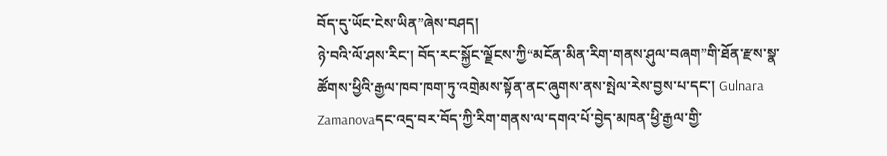བོད་དུ་ཡོང་ངེས་ཡིན”ཞེས་བཤད།
ཉེ་བའི་ལོ་ཤས་རིང་། བོད་རང་སྐྱོང་ལྗོངས་ཀྱི“མངོན་མིན་རིག་གནས་ཤུལ་བཞག”གི་ཐོན་རྫས་སྣ་ཚོགས་ཕྱིའི་རྒྱལ་ཁབ་ཁག་ཏུ་འགྲེམས་སྟོན་ནང་ཞུགས་ནས་སྤེལ་རེས་བྱས་པ་དང་། Gulnara Zamanovaདང་འདྲ་བར་བོད་ཀྱི་རིག་གནས་ལ་དགའ་པོ་བྱེད་མཁན་ཕྱི་རྒྱལ་གྱི་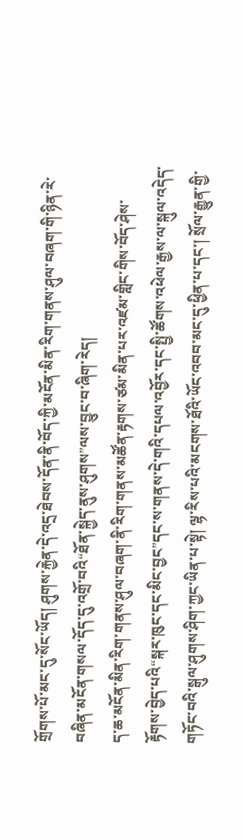གྲོགས་པོ་མང་དུ་སོང་ཡོད། ཤུགས་རྐྱེན་དེ་འདྲ་ཐེབས་དོན་ནི་བོད་ཀྱི་མངོན་མིན་རིག་གནས་ཤུལ་བཞག་གི་ཉིན་རེ་བཞིན་མངོན་གསལ་དོད་དུ་འགྲོ་བའི“ཐོན་སྐྱེད་ནུས་ཤུགས”ལས་བྱུང་བ་ཞིག་རེད།
ད་ཆ་མངོན་མིན་རིག་གནས་ཤུལ་བཞག་ནི་རིག་གནས་མཚོན་རྟགས་ཙམ་མིན་པར་འཛམ་གླིང་གིས་བོད་ཤེས་རྟོགས་བྱེད་པའི“སྐར་ཁུང་དང་མིང་བྱང”དང་ས་གནས་དེ་གའི་དཔལ་འབྱོར་དང་སྤྱི་ཚོགས་འཕེལ་རྒྱས་ལ་སྐུལ་འདེད་གཏོང་བའི་སྒུལ་ཤུགས་ཤིག་ཀྱང་ཡིན་པ་སྟེ། ལྷ་རིས་པའི་མངགས་ཐོའི་ཡོང་འབབ་མང་དུ་ཕྱིན་པ་དང་། སྲོལ་རྒྱུན་གྱི་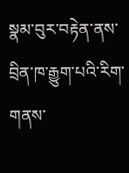སྣམ་བུར་བརྟེན་ནས་བྲིན་ཁ་རྒྱུག་པའི་རིག་གནས་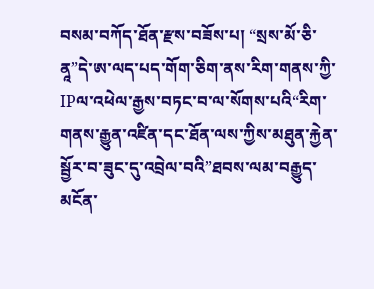བསམ་བཀོད་ཐོན་རྫས་བཟོས་པ། “སྲས་མོ་ཅི་ནཱ”དེ་ཨ་ལད་པད་གོག་ཅིག་ནས་རིག་གནས་ཀྱི་IPལ་འཕེལ་རྒྱས་བཏང་བ་ལ་སོགས་པའི“རིག་གནས་རྒྱུན་འཛིན་དང་ཐོན་ལས་ཀྱིས་མཐུན་རྐྱེན་སྦྱོར་བ་ཟུང་དུ་འབྲེལ་བའི”ཐབས་ལམ་བརྒྱུད་མངོན་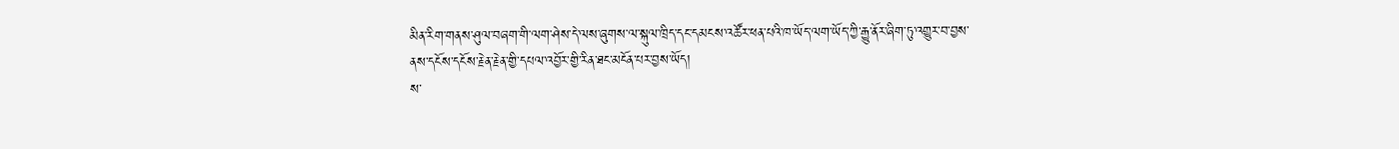མིན་རིག་གནས་ཤུལ་བཞག་གི་ལག་ཤེས་དེ་ལས་ཞུགས་ལ་སྐུལ་ཁྲིད་དང་དམངས་འཚོར་ཕན་པའི་ཁ་ཡོད་ལག་ཡོད་ཀྱི་རྒྱུ་ནོར་ཞིག་ཏུ་འགྱུར་བ་བྱས་ནས་དངོས་དངོས་རྗེན་རྗེན་གྱི་དཔལ་འབྱོར་གྱི་རིན་ཐང་མངོན་པར་བྱས་ཡོད།
ས་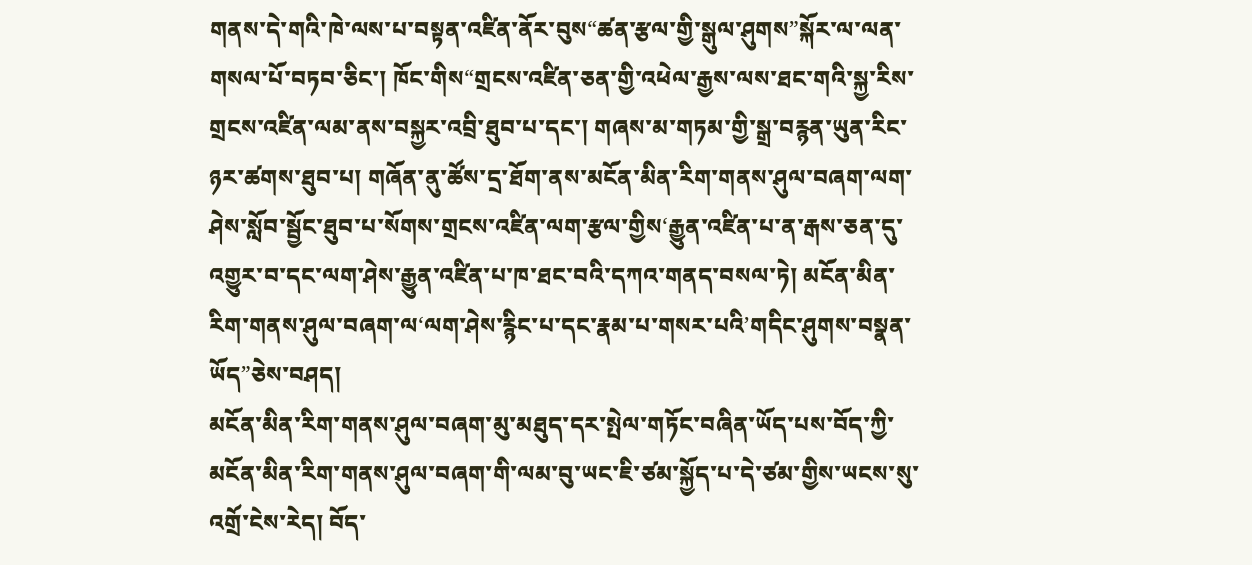གནས་དེ་གའི་ཁེ་ལས་པ་བསྟན་འཛིན་ནོར་བུས“ཚན་རྩལ་གྱི་སྒུལ་ཤུགས”སྐོར་ལ་ལན་གསལ་པོ་བཏབ་ཅིང་། ཁོང་གིས“གྲངས་འཛིན་ཅན་གྱི་འཕེལ་རྒྱས་ལས་ཐང་གའི་སྐྱ་རིས་གྲངས་འཛིན་ལམ་ནས་བསྐྱར་འབྲི་ཐུབ་པ་དང་། གཞས་མ་གཏམ་གྱི་སྒྲ་བརྙན་ཡུན་རིང་ཉར་ཚགས་ཐུབ་པ། གཞོན་ནུ་ཚོས་དྲ་ཐོག་ནས་མངོན་མིན་རིག་གནས་ཤུལ་བཞག་ལག་ཤེས་སློབ་སྦྱོང་ཐུབ་པ་སོགས་གྲངས་འཛིན་ལག་རྩལ་གྱིས‘རྒྱུན་འཛིན་པ་ན་རྒས་ཅན་དུ་འགྱུར་བ་དང་ལག་ཤེས་རྒྱུན་འཛིན་པ་ཁ་ཐང་བའི་དཀའ་གནད་བསལ་ཏེ། མངོན་མིན་རིག་གནས་ཤུལ་བཞག་ལ‘ལག་ཤེས་རྙིང་པ་དང་རྣམ་པ་གསར་པའི’གདིང་ཤུགས་བསྣན་ཡོད”ཅེས་བཤད།
མངོན་མིན་རིག་གནས་ཤུལ་བཞག་མུ་མཐུད་དར་སྤེལ་གཏོང་བཞིན་ཡོད་པས་བོད་ཀྱི་མངོན་མིན་རིག་གནས་ཤུལ་བཞག་གི་ལམ་བུ་ཡང་ཇི་ཙམ་སྐྱོད་པ་དེ་ཙམ་གྱིས་ཡངས་སུ་འགྲོ་ངེས་རེད། བོད་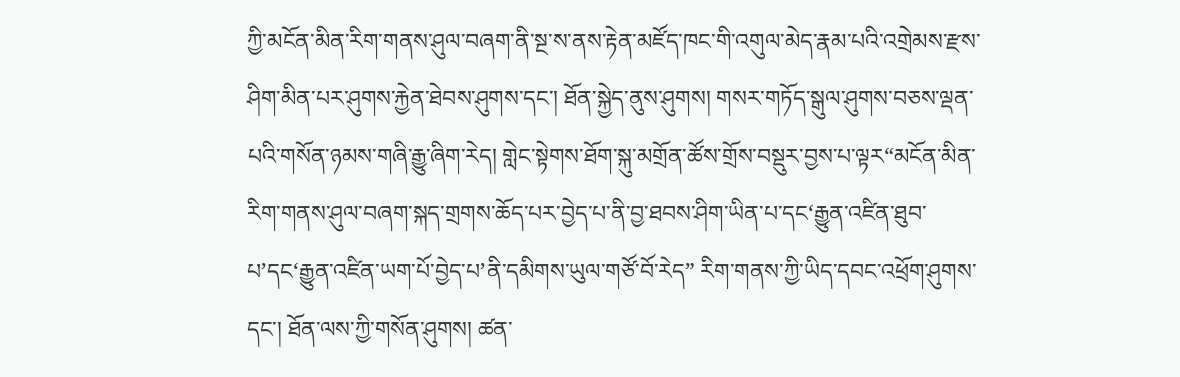ཀྱི་མངོན་མིན་རིག་གནས་ཤུལ་བཞག་ནི་སྔ་ས་ནས་རྟེན་མཛོད་ཁང་གི་འགུལ་མེད་རྣམ་པའི་འགྲེམས་རྫས་ཤིག་མིན་པར་ཤུགས་རྐྱེན་ཐེབས་ཤུགས་དང་། ཐོན་སྐྱེད་ནུས་ཤུགས། གསར་གཏོད་སྒུལ་ཤུགས་བཅས་ལྡན་པའི་གསོན་ཉམས་གཞི་རྒྱུ་ཞིག་རེད། གླེང་སྟེགས་ཐོག་སྐུ་མགྲོན་ཚོས་གྲོས་བསྡུར་བྱས་པ་ལྟར“མངོན་མིན་རིག་གནས་ཤུལ་བཞག་སྐད་གྲགས་ཆོད་པར་བྱེད་པ་ནི་བྱ་ཐབས་ཤིག་ཡིན་པ་དང‘རྒྱུན་འཛིན་ཐུབ་པ’དང‘རྒྱུན་འཛིན་ཡག་པོ་བྱེད་པ’ནི་དམིགས་ཡུལ་གཙོ་བོ་རེད” རིག་གནས་ཀྱི་ཡིད་དབང་འཕྲོག་ཤུགས་དང་། ཐོན་ལས་ཀྱི་གསོན་ཤུགས། ཚན་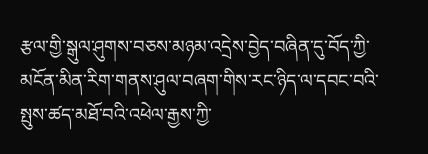རྩལ་གྱི་སྒུལ་ཤུགས་བཅས་མཉམ་འདྲེས་བྱེད་བཞིན་དུ་བོད་ཀྱི་མངོན་མིན་རིག་གནས་ཤུལ་བཞག་གིས་རང་ཉིད་ལ་དབང་བའི་སྤུས་ཚད་མཐོ་བའི་འཕེལ་རྒྱས་ཀྱི་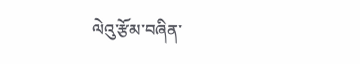ལེའུ་རྩོམ་བཞིན་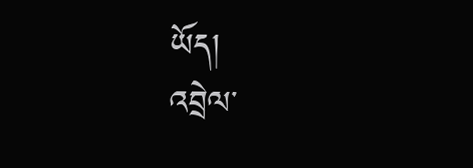ཡོད།
འབྲེལ་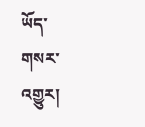ཡོད་གསར་འགྱུར།